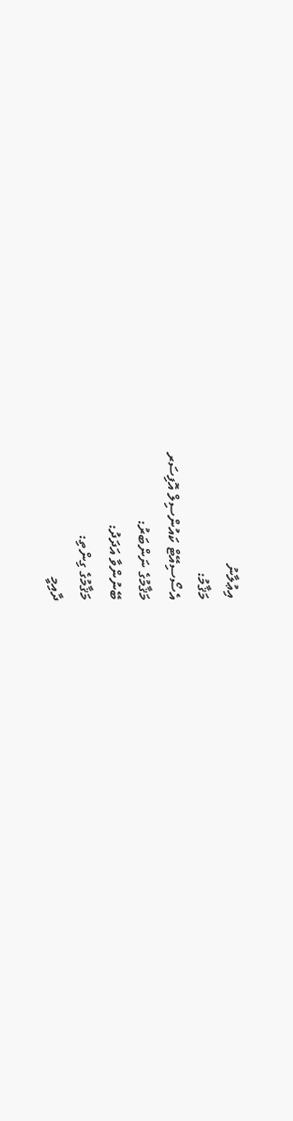އިޢުލާނު
މަޤާމު:
އެސޯސިއޭޓް ކައުންސިލް އޮފިސަރ
މަޤާމުގެ ނަންބަރު:
ބޭނުންވާ އަދަދު:
މަޤާމުގެ ގިންތި:
ދާއިމީ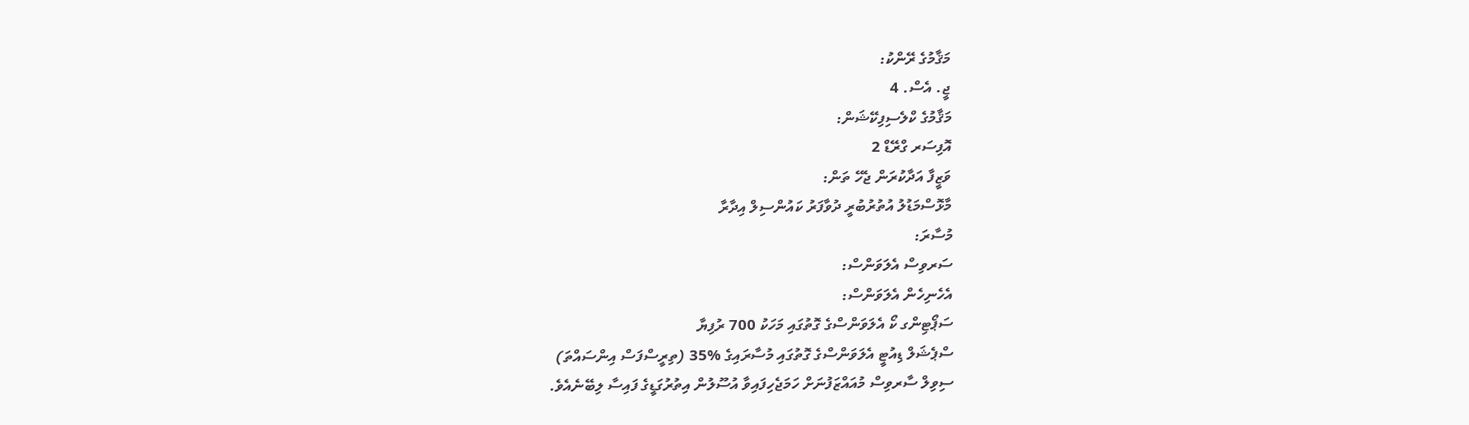މަޤާމުގެ ރޭންކު:
ޖީ. އެސް. 4
މަޤާމުގެ ކްލެސިފިކޭޝަން:
އޮފިސަރ ގްރޭޑް 2
ވަޒީފާ އަދާކުރަން ޖެހޭ ތަން:
މާޅޮސްމަޑުލު އުތުރުބުރީ ދުވާފަރު ކައުންސިލް އިދާރާ
މުސާރަ:
ސަރވިސް އެލަވަންސް:
އެހެނިހެން އެލަވަންސް:
ސަޕޯޓިންގ ކޯ އެލަވަންސްގެ ގޮތުގައި މަހަކު 700 ރުފިޔާ
ސްޕެޝަލް ޑިއުޓީ އެލަވަންސްގެ ގޮތުގައި މުސާރައިގެ %35 (ތިރީސްފަސް އިންސައްތަ)
ސިވިލް ސާރވިސް މުއައްޒަފުނަށް ހަމަޖެހިފައިވާ އުސޫލުން އިތުރުގަޑީގެ ފައިސާ ލިބޭނެއެވެ.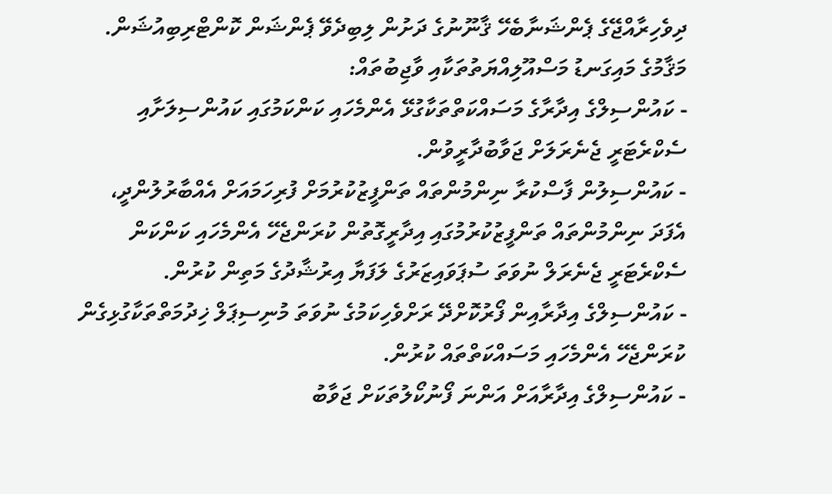ދިވެހިރާއްޖޭގެ ޕެންޝަނާބެހޭ ޤާނޫނުގެ ދަށުން ލިބިދެވޭ ޕެންޝަން ކޮންޓްރިބިއުޝަން.
މަޤާމުގެ މައިގަނޑު މަސްއޫލިއްޔަތުތަކާއި ވާޖިބުތައް:
- ކައުންސިލްގެ އިދާރާގެ މަސައްކަތްތަކާގުޅޭ އެންމެހައި ކަންކަމުގައި ކައުންސިލަށާއި ސެކްރެޓަރީ ޖެނެރަލަށް ޖަވާބުދާރީވުން.
- ކައުންސިލުން ފާސްކުރާ ނިންމުންތައް ތަންފީޒުކުރުމަށް ފުރިހަމައަށް އެއްބާރުލުންދީ، އެފަދަ ނިންމުންތައް ތަންފީޒުކުރުމުގައި އިދާރީގޮތުން ކުރަންޖެހޭ އެންމެހައި ކަންކަން ސެކްރެޓަރީ ޖެނެރަލް ނުވަތަ ސުޕަވައިޒަރުގެ ލަފަޔާ އިރުޝާދުގެ މަތިން ކުރުން.
- ކައުންސިލްގެ އިދާރާއިން ފޯރުކޮށްދޭ ރަށްވެހިކަމުގެ ނުވަތަ މުނިސިޕަލް ޚިދުމަތްތަކާގުޅިގެން ކުރަންޖެހޭ އެންމެހައި މަސައްކަތްތައް ކުރުން.
- ކައުންސިލްގެ އިދާރާއަށް އަންނަ ފޯނުކޯލުތަކަށް ޖަވާބު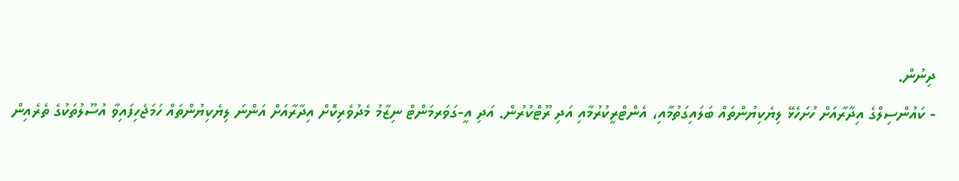ދިނުން.
- ކައުންސިލްގެ އިދާރާއަށް ހުށަހެޅޭ ލިޔެކިޔުންތައް ބަލައިގަތުމާއި، އެންޓްރީކުރުމާއި އަދި ރޫޓްކުރުން. އަދި އީ-ގަވަރމަންޓް ނިޒާމު މެދުވެރިކޮށް އިދާރާއަށް އަންނަ ލިޔެކިޔުންތައް ހަމަޖެހިފައިވާ އުސޫލުތަކުގެ ތެރެއިން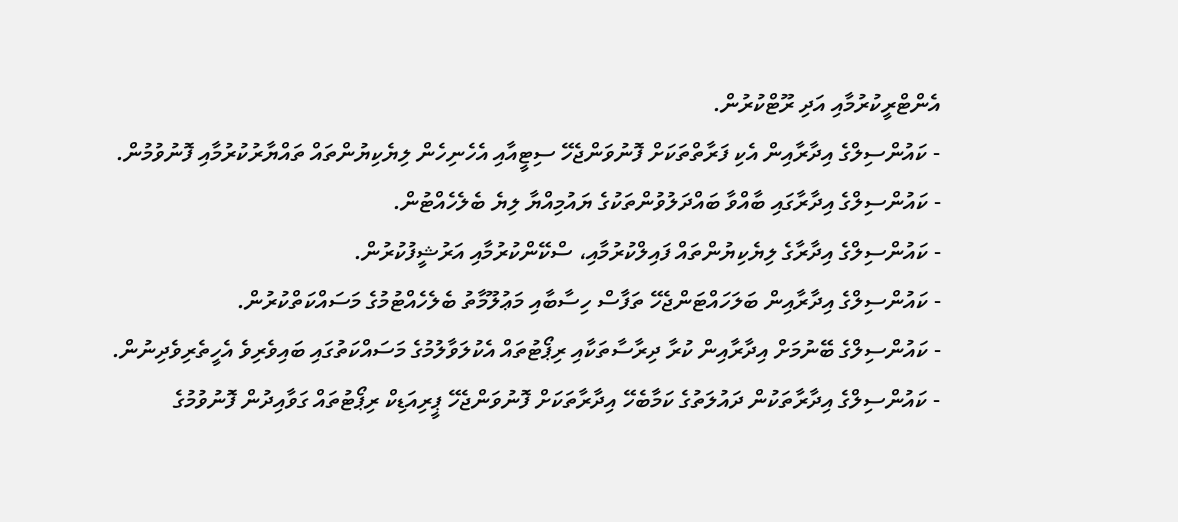އެންޓްރީކުރުމާއި އަދި ރޫޓްކުރުން.
- ކައުންސިލްގެ އިދާރާއިން އެކި ފަރާތްތަކަށް ފޮނުވަންޖެހޭ ސިޓީއާއި އެހެނިހެން ލިޔެކިޔުންތައް ތައްޔާރުކުރުމާއި ފޮނުވުމުން.
- ކައުންސިލްގެ އިދާރާގައި ބާއްވާ ބައްދަލުވުންތަކުގެ ޔައުމިއްޔާ ލިޔެ ބެލެހެއްޓުން.
- ކައުންސިލްގެ އިދާރާގެ ލިޔެކިޔުންތައް ފައިލްކުރުމާއި، ސްކޭންކުރުމާއި އަރުޝީފުކުރުން.
- ކައުންސިލްގެ އިދާރާއިން ބަލަހައްޓަންޖެހޭ ތަފާސް ހިސާބާއި މަޢުލޫމާތު ބެލެހެއްޓުމުގެ މަސައްކަތްކުރުން.
- ކައުންސިލްގެ ބޭނުމަށް އިދާރާއިން ކުރާ ދިރާސާތަކާއި ރިޕޯޓުތައް އެކުލަވާލުމުގެ މަސައްކަތުގައި ބައިވެރިވެ އެހީތެރިވެދިނުން.
- ކައުންސިލްގެ އިދާރާތަކުން ދައުލަތުގެ ކަމާބެހޭ އިދާރާތަކަށް ފޮނުވަންޖެހޭ ޕީރިއަޑިކް ރިޕޯޓުތައް ގަވާއިދުން ފޮނުވުމުގެ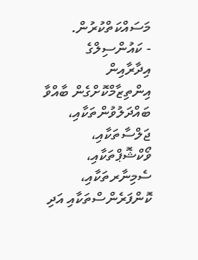މަސައްކަތްކުރުން.
- ކައުންސިލްގެ އިދާރާއިން އިންތިޒާމްކޮށްގެން ބާއްވާ ބައްދަލުވުންތަކާއި، ޖަލްސާތަކާއި، ވޯކްޝޮޕްތަކާއި، ސެމިނާރތަކާއި، ކޮންފަރެންސްތަކާއި އަދި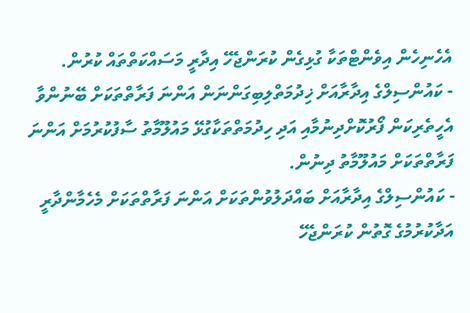އެހެނިހެން އިވެންޓްތަކާ ގުޅިގެން ކުރަންޖެހޭ އިދާރީ މަސައްކަތްތައް ކުރުން.
- ކައުންސިލްގެ އިދާރާއަށް ޚިދުމަތްލިބިގަންނަން އަންނަ ފަރާތްތަކަށް ބޭނުންވާ އެހީތެރިކަން ފޯރުކޮށްދިނުމާއި އަދި ހިދުމަތްތަކާގުޅޭ މައުލޫމާތު ސާފުކުރުމަށް އަންނަ ފަރާތްތަކަށް މައުލޫމާތު ދިނުން.
- ކައުންސިލްގެ އިދާރާއަށް ބައްދަލުވުންތަކަށް އަންނަ ފަރާތްތަކަށް މެހެމާންދާރީ އަދާކުރުމުގެ ގޮތުން ކުރަންޖެހޭ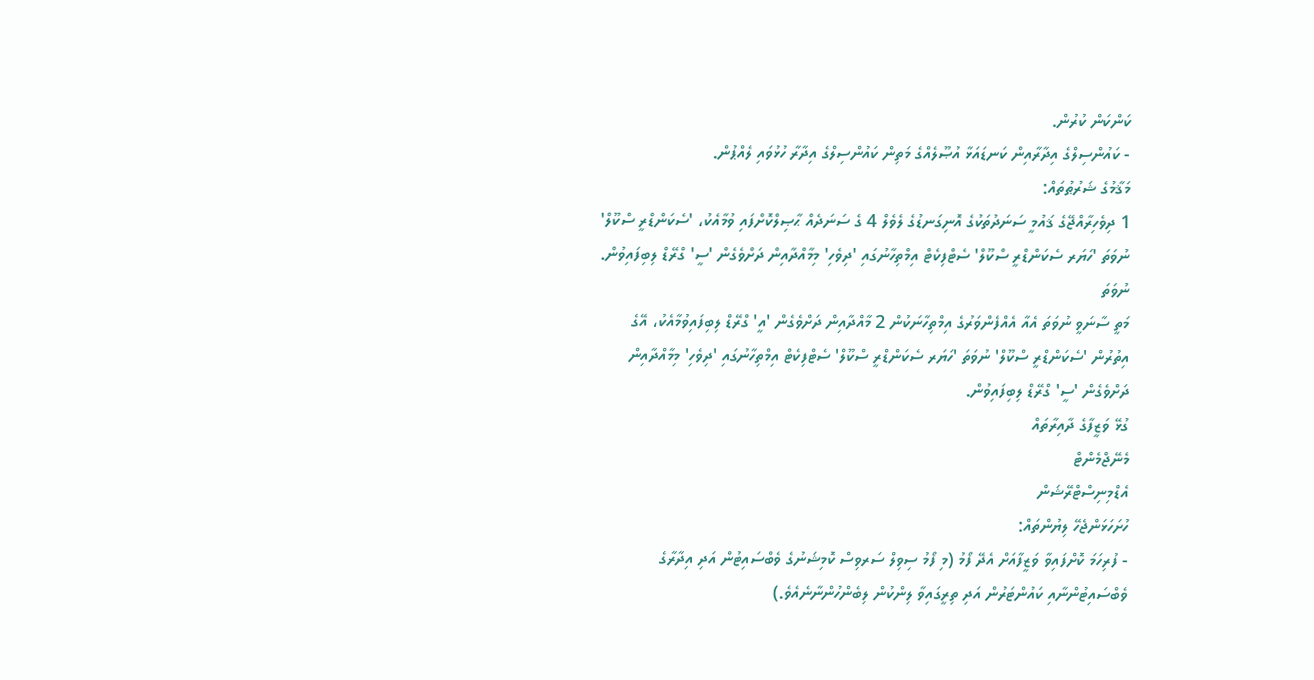ކަންކަން ކުރުން.
- ކައުންސިލްގެ އިދާރާއިން ކަނޑައަޅާ އުޞޫލެއްގެ މަތިން ކައުންސިލްގެ އިދާރާ ހުޅުވައި ލެއްޕުން.
މަޤާމުގެ ޝަރުޠުތައް:
1 ދިވެހިރާއްޖޭގެ ޤައުމީ ސަނަދުތަކުގެ އޮނިގަނޑުގެ ލެވެލް 4 ގެ ސަނަދެއް ޙާޞިލްކޮށްފައި ވުމާއެކު، 'ސެކަންޑްރީ ސްކޫލް' ނުވަތަ 'ހަޔަރ ސެކަންޑްރީ ސްކޫލް' ސެޓްފިކެޓް އިމްތިހާނުގައި 'ދިވެހި' މިމާއްދާއިން ދަށްވެގެން 'ސީ' ގްރޭޑް ލިބިފައިވުން.
ނުވަތަ
މަތީ ސާނަވީ ނުވަތަ އެއާ އެއްފެންވަރުގެ އިމްތިހާނަކުން 2 މާއްދާއިން ދަށްވެގެން 'އީ' ގްރޭޑް ލިބިފައިވުމާއެކު، އޭގެ އިތުރުން 'ސެކަންޑްރީ ސްކޫލް' ނުވަތަ 'ހަޔަރ ސެކަންޑްރީ ސްކޫލް' ސެޓްފިކެޓް އިމްތިހާނުގައި 'ދިވެހި' މިމާއްދާއިން ދަށްވެގެން 'ސީ' ގްރޭޑް ލިބިފައިވުން.
ގުޅޭ ވަޒީފާގެ ދާއިރާތައް
މެނޭޖްމެންޓް
އެޑްމިނިސްޓްރޭޝަން
ހުށަހަޅަންޖެހޭ ލިޔުންތައް:
- ފުރިހަމަ ކޮށްފައިވާ ވަޒީފާއަށް އެދޭ ފޯމު (މި ފޯމު ސިވިލް ސަރވިސް ކޮމިޝަނުގެ ވެބްސައިޓުން އަދި އިދާރާގެ ވެބްސައިޓުންނާއި ކައުންޓަރުން އަދި ތިރީގައިވާ ލިންކުން ލިބެންހުންނާނެއެވެ.)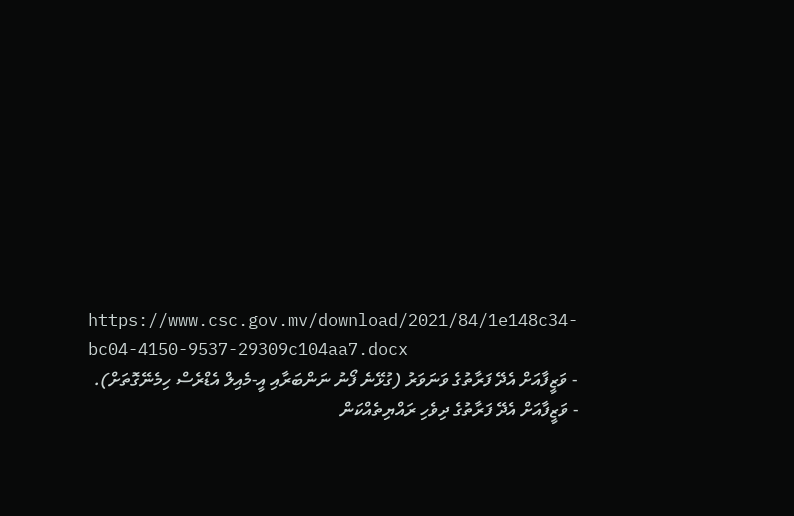https://www.csc.gov.mv/download/2021/84/1e148c34-bc04-4150-9537-29309c104aa7.docx
- ވަޒީފާއަށް އެދޭ ފަރާތުގެ ވަނަވަރު (ގުޅޭނެ ފޯނު ނަންބަރާއި އީ-މެއިލް އެޑްރެސް ހިމެނޭގޮތަށް).
- ވަޒީފާއަށް އެދޭ ފަރާތުގެ ދިވެހި ރައްޔިތެއްކަން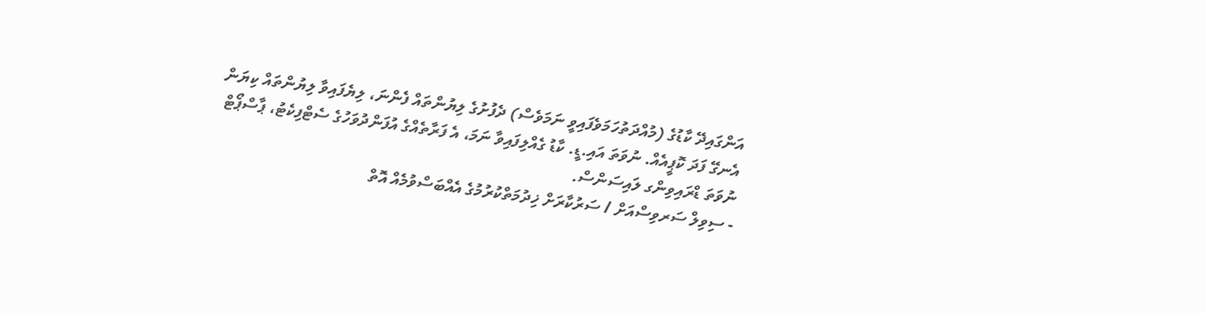އަންގައިދޭ ކާޑުގެ (މުއްދަތުހަމަވެފައިވީ ނަމަވެސް) ދެފުށުގެ ލިޔުންތައް ފެންނަ، ލިޔެފައިވާ ލިޔުންތައް ކިޔަން އެނގޭ ފަދަ ކޮޕީއެއް. ނުވަތަ އައި.ޑީ. ކާޑު ގެއްލިފައިވާ ނަމަ، އެ ފަރާތެއްގެ އުފަންދުވަހުގެ ސެޓްފިކެޓު، ޕާސްޕޯޓް ނުވަތަ ޑްރައިވިންގ ލައިސަންސް.
- ސިވިލް ސަރވިސްއަށް / ސަރުކާރަށް ޚިދުމަތްކުރުމުގެ އެއްބަސްވުމެއް އޮތް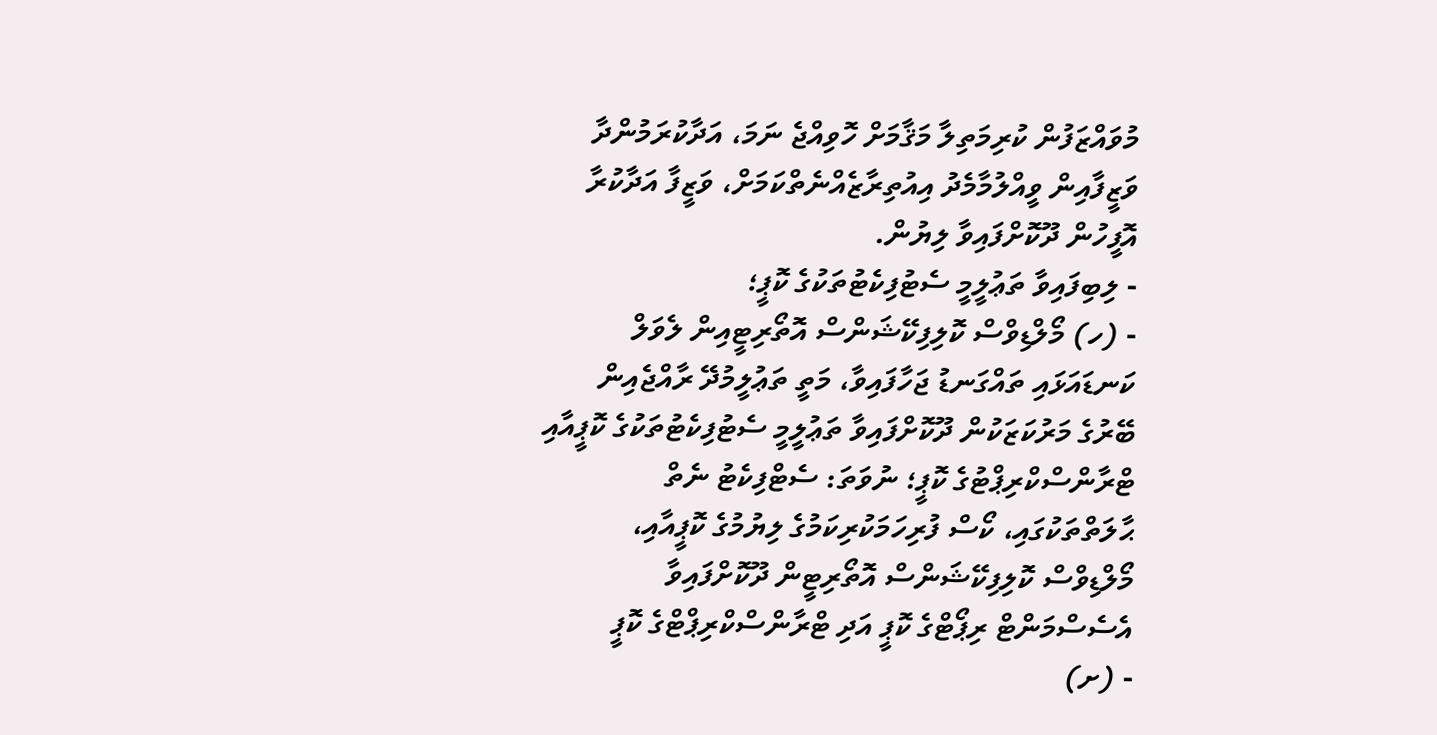މުވައްޒަފުން ކުރިމަތިލާ މަޤާމަށް ހޮވިއްޖެ ނަމަ، އަދާކުރަމުންދާ ވަޒީފާއިން ވީއްލުމާމެދު އިއުތިރާޒެއްނެތްކަމަށް، ވަޒީފާ އަދާކުރާ އޮފީހުން ދޫކޮށްފައިވާ ލިޔުން.
- ލިބިފައިވާ ތަޢުލީމީ ސެޓުފިކެޓުތަކުގެ ކޮޕީ؛
- (ހ) މޯލްޑިވްސް ކޮލިފިކޭޝަންސް އޮތޯރިޓީއިން ލެވަލް ކަނޑައަޅައި ތައްގަނޑު ޖަހާފައިވާ، މަތީ ތަޢުލީމުދޭ ރާއްޖެއިން ބޭރުގެ މަރުކަޒަކުން ދޫކޮށްފައިވާ ތަޢުލީމީ ސެޓުފިކެޓުތަކުގެ ކޮޕީއާއި ޓްރާންސްކްރިޕްޓުގެ ކޮޕީ؛ ނުވަތަ: ސެޓްފިކެޓު ނެތް ޙާލަތްތަކުގައި، ކޯސް ފުރިހަމަކުރިކަމުގެ ލިޔުމުގެ ކޮޕީއާއި، މޯލްޑިވްސް ކޮލިފިކޭޝަންސް އޮތޯރިޓީން ދޫކޮށްފައިވާ އެސެސްމަންޓް ރިޕޯޓްގެ ކޮޕީ އަދި ޓްރާންސްކްރިޕްޓްގެ ކޮޕީ
- (ށ)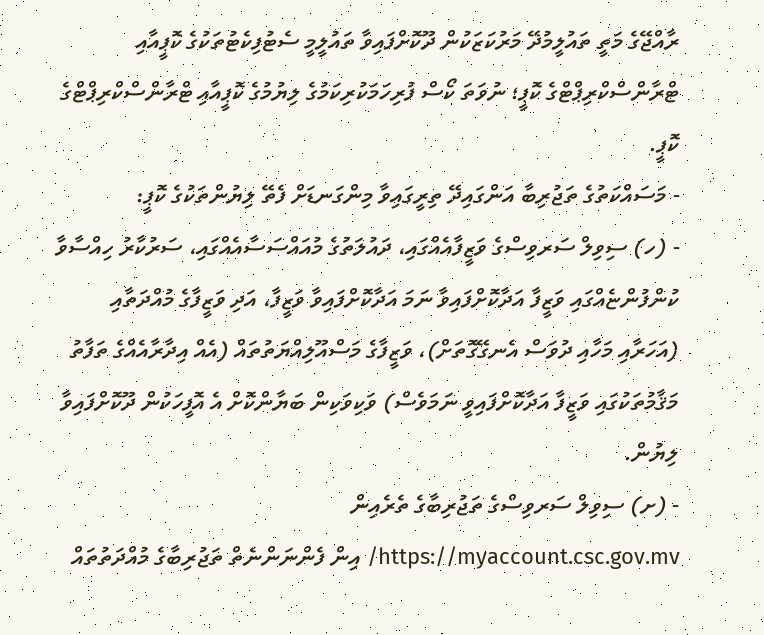ރާއްޖޭގެ މަތީ ތައުލީމުދޭ މަރުކަޒަކުން ދޫކޮށްފައިވާ ތައުލީމީ ސެޓުފިކެޓުތަކުގެ ކޮޕީއާއި ޓްރާންސްކްރިޕްޓްގެ ކޮޕީ؛ ނުވަތަ ކޯސް ފުރިހަމަކުރިކަމުގެ ލިޔުމުގެ ކޮޕީއާއި ޓްރާންސްކްރިޕްޓްގެ ކޮޕީ.
- މަސައްކަތުގެ ތަޖުރިބާ އަންގައިދޭ ތިރީގައިވާ މިންގަނޑަށް ފެތޭ ލިޔުންތަކުގެ ކޮޕީ:
- (ހ) ސިވިލް ސަރވިސްގެ ވަޒީފާއެއްގައި، ދައުލަތުގެ މުއައްސަސާއެއްގައި، ސަރުކާރު ހިއްސާވާ ކުންފުންޏެއްގައި ވަޒީފާ އަދާކޮށްފައިވާ ނަމަ އަދާކޮށްފައިވާ ވަޒީފާ، އަދި ވަޒީފާގެ މުއްދަތާއި (އަހަރާއި މަހާއި ދުވަސް އެނގޭގޮތަށް)، ވަޒީފާގެ މަސްއޫލިއްޔަތުތައް (އެއް އިދާރާއެއްގެ ތަފާތު މަޤާމުތަކުގައި ވަޒީފާ އަދާކޮށްފައިވީ ނަމަވެސް) ވަކިވަކިން ބަޔާންކޮށް އެ އޮފީހަކުން ދޫކޮށްފައިވާ ލިޔުން.
- (ށ) ސިވިލް ސަރވިސްގެ ތަޖުރިބާގެ ތެރެއިން https://myaccount.csc.gov.mv/ އިން ފެންނަންނެތް ތަޖުރިބާގެ މުއްދަތުތައް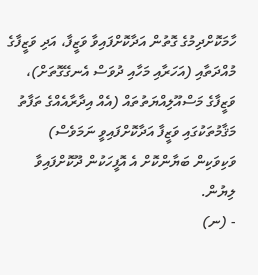ހާމަކޮށްދިމުގެ ގޮތުން އަދާކޮށްފައިވާ ވަޒީފާ، އަދި ވަޒީފާގެ މުއްދަތާއި (އަހަރާއި މަހާއި ދުވަސް އެނގޭގޮތަށް)، ވަޒީފާގެ މަސްއޫލިއްޔަތުތައް (އެއް އިދާރާއެއްގެ ތަފާތު މަޤާމުތަކުގައި ވަޒީފާ އަދާކޮށްފައިވީ ނަމަވެސް) ވަކިވަކިން ބަޔާންކޮށް އެ އޮފީހަކުން ދޫކޮށްފައިވާ ލިޔުން.
- (ނ)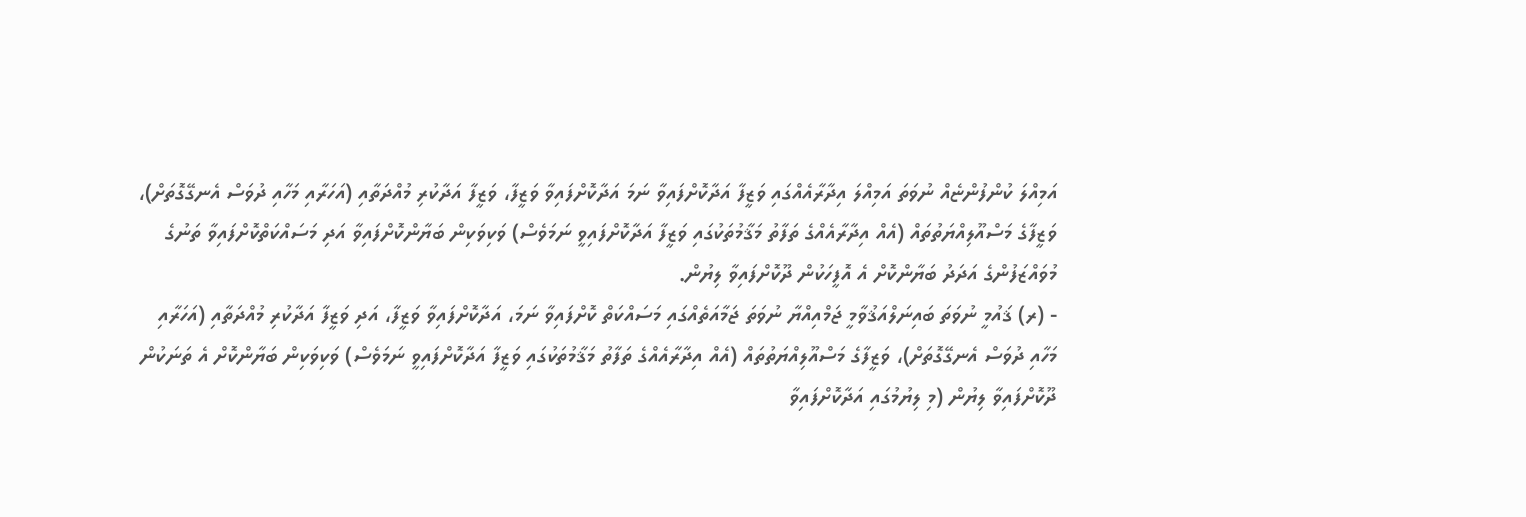އަމިއްލަ ކުންފުންޏެއް ނުވަތަ އަމިއްލަ އިދާރާއެއްގައި ވަޒީފާ އަދާކޮށްފައިވާ ނަމަ އަދާކޮށްފައިވާ ވަޒީފާ، ވަޒީފާ އަދާކުރި މުއްދަތާއި (އަހަރާއި މަހާއި ދުވަސް އެނގޭގޮތަށް)، ވަޒީފާގެ މަސްއޫލިއްޔަތުތައް (އެއް އިދާރާއެއްގެ ތަފާތު މަޤާމުތަކުގައި ވަޒީފާ އަދާކޮށްފައިވީ ނަމަވެސް) ވަކިވަކިން ބަޔާންކޮށްފައިވާ އަދި މަސައްކަތްކޮށްފައިވާ ތަނުގެ މުވައްޒަފުންގެ އަދަދު ބަޔާންކޮށް އެ އޮފީހަކުން ދޫކޮށްފައިވާ ލިޔުން.
- (ރ) ޤައުމީ ނުވަތަ ބައިނަލްއަޤުވާމީ ޖަމްއިއްޔާ ނުވަތަ ޖަމާއަތެއްގައި މަސައްކަތް ކޮށްފައިވާ ނަމަ، އަދާކޮށްފައިވާ ވަޒީފާ، އަދި ވަޒީފާ އަދާކުރި މުއްދަތާއި (އަހަރާއި މަހާއި ދުވަސް އެނގޭގޮތަށް)، ވަޒީފާގެ މަސްއޫލިއްޔަތުތައް (އެއް އިދާރާއެއްގެ ތަފާތު މަޤާމުތަކުގައި ވަޒީފާ އަދާކޮށްފައިވީ ނަމަވެސް) ވަކިވަކިން ބަޔާންކޮށް އެ ތަނަކުން ދޫކޮށްފައިވާ ލިޔުން (މި ލިޔުމުގައި އަދާކޮށްފައިވާ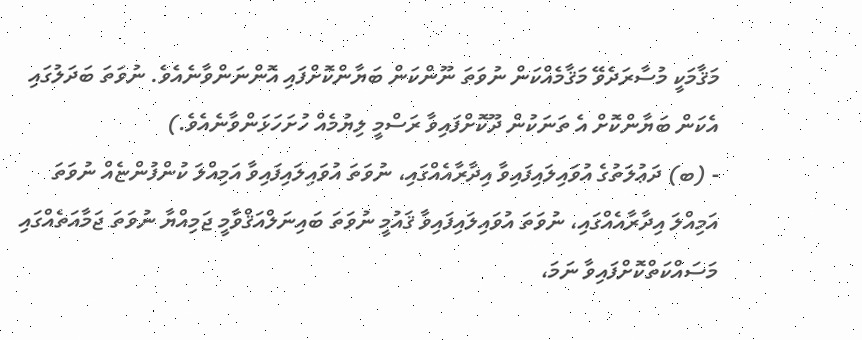މަޤާމަކީ މުސާރަދެވޭ މަޤާމެއްކަން ނުވަތަ ނޫންކަން ބަޔާންކޮށްފައި އޮންނަންވާނެއެވެ. ނުވަތަ ބަދަލުގައި އެކަން ބަޔާންކޮށް އެ ތަނަކުން ދޫކޮށްފައިވާ ރަސްމީ ލިޔުމެއް ހުށަހަޅަންވާނެއެވެ.)
- (ބ) ދަޢުލަތުގެ އުވައިލައިފައިވާ އިދާރާއެއްގައި، ނުވަތަ އުވައިލައިފައިވާ އަމިއްލަ ކުންފުންޏެއް ނުވަތަ އަމިއްލަ އިދާރާއެއްގައި، ނުވަތަ އުވައިލައިފައިވާ ޤައުމީ ނުވަތަ ބައިނަލްއަޤްވާމީ ޖަމިއްޔާ ނުވަތަ ޖަމާއަތެއްގައި މަސައްކަތްކޮށްފައިވާ ނަމަ،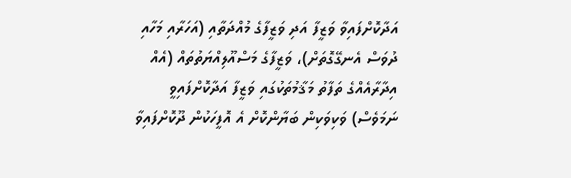އަދާކޮށްފައިވާ ވަޒީފާ އަދި ވަޒީފާގެ މުއްދަތާއި (އަހަރާއި މަހާއި ދުވަސް އެނގޭގޮތަށް)، ވަޒީފާގެ މަސްއޫލިއްޔަތުތައް (އެއް އިދާރާއެއްގެ ތަފާތު މަޤާމުތަކުގައި ވަޒީފާ އަދާކޮށްފައިވީ ނަމަވެސް) ވަކިވަކިން ބަޔާންކޮށް އެ އޮފީހަކުން ދޫކޮށްފައިވާ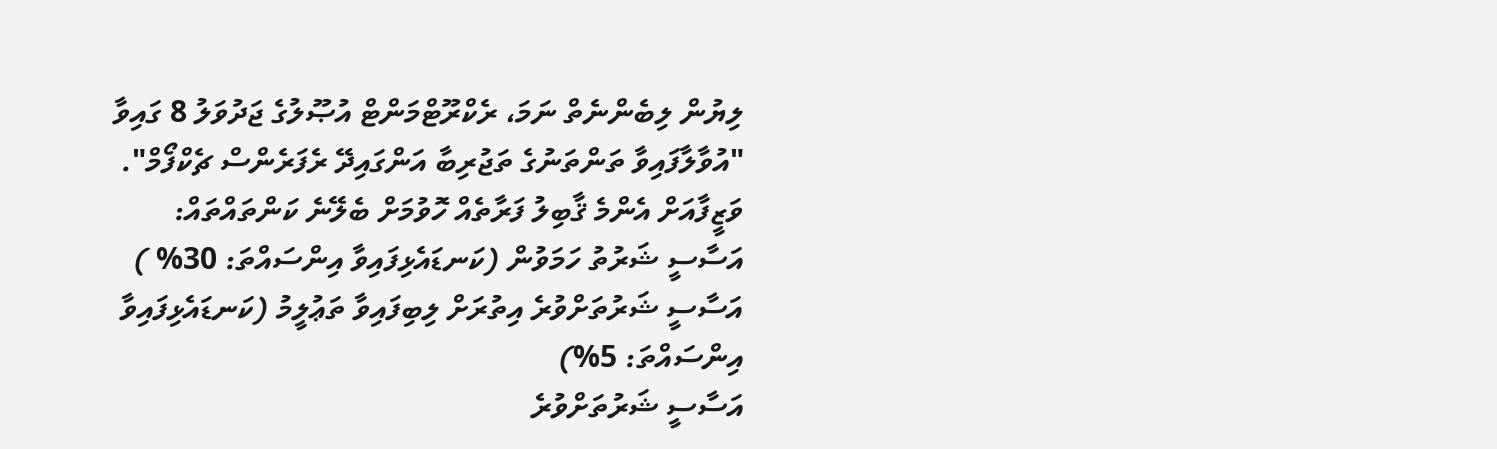ލިޔުން ލިބެންނެތް ނަމަ، ރެކްރޫޓްމަންޓް އުޞޫލުގެ ޖަދުވަލު 8 ގައިވާ "އުވާލާފައިވާ ތަންތަނުގެ ތަޖުރިބާ އަންގައިދޭ ރެފަރެންސް ޗެކްފޯމް".
ވަޒީފާއަށް އެންމެ ޤާބިލު ފަރާތެއް ހޮވުމަށް ބެލޭނެ ކަންތައްތައް:
އަސާސީ ޝަރުތު ހަމަވުން (ކަނޑައެޅިފައިވާ އިންސައްތަ: 30% )
އަސާސީ ޝަރުތަށްވުރެ އިތުރަށް ލިބިފައިވާ ތަޢުލީމު (ކަނޑައެޅިފައިވާ އިންސައްތަ: 5%)
އަސާސީ ޝަރުތަށްވުރެ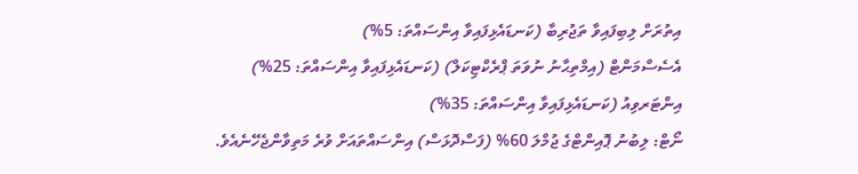އިތުރަށް ލިބިފައިވާ ތަޖުރިބާ (ކަނޑައެޅިފައިވާ އިންސައްތަ: 5%)
އެސެސްމަންޓް (އިމްތިޙާނު ނުވަތަ ޕްރެކްޓިކަލް) (ކަނޑައެޅިފައިވާ އިންސައްތަ: 25%)
އިންޓަރވިއު (ކަނޑައެޅިފައިވާ އިންސައްތަ: 35%)
ނޯޓް: ލިބުނު ޕޮއިންޓްގެ ޖުމްލަ 60% (ފަސްދޮޅަސް) އިންސައްތައަށް ވުރެ މަތިވާންޖެހޭނެއެވެ.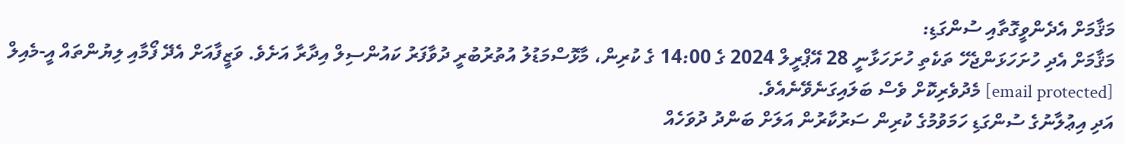މަޤާމަށް އެދެންވީގޮތާއި ސުންގަޑި:
މަޤާމަށް އެދި ހުށަހަޅަންޖެހޭ ތަކެތި ހުށަހަޅާނީ 28 އޭޕްރީލް 2024 ގެ 14:00 ގެ ކުރިން، މާޅޮސްމަޑުލު އުތުރުބުރީ ދުވާފަރު ކައުންސިލް އިދާރާ އަށެވެ. ވަޒީފާއަށް އެދޭ ފޯމާއި ލިޔުންތައް އީ-މެއިލް [email protected] މެދުވެރިކޮށް ވެސް ބަލައިގަނެވޭނެއެވެ.
އަދި އިޢުލާނުގެ ސުންގަޑި ހަމަވުމުގެ ކުރިން ސަރުކާރުން އަލަށް ބަންދު ދުވަހެއް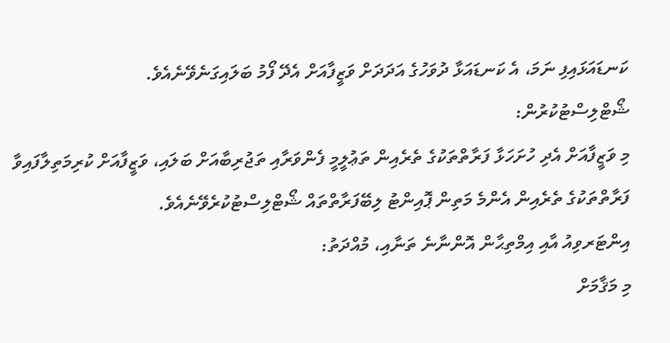ކަނޑައަޅައިފި ނަމަ، އެ ކަނޑައަޅާ ދުވަހުގެ އަދަދަށް ވަޒީފާއަށް އެދޭ ފޯމު ބަލައިގަނެވޭނެއެވެ.
ޝޯޓްލިސްޓުކުރުން:
މި ވަޒީފާއަށް އެދި ހުށަހަޅާ ފަރާތްތަކުގެ ތެރެއިން ތަޢުލީމީ ފެންވަރާއި ތަޖުރިބާއަށް ބަލައި، ވަޒީފާއަށް ކުރިމަތިލާފައިވާ ފަރާތްތަކުގެ ތެރެއިން އެންމެ މަތިން ޕޮއިންޓު ލިބޭފަރާތްތައް ޝޯޓްލިސްޓުކުރެވޭނެއެވެ.
އިންޓަރވިއު އާއި އިމްތިޙާން އޮންނާނެ ތަނާއި، މުއްދަތު:
މި މަޤާމަށް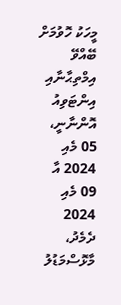މީހަކު ހޮވުމަށް ބޭއްވޭ އިމްތިޙާނާއި އިންޓަވިއު އޮންނާނީ، 05 މެއި 2024 އާ 09 މެއި 2024 ދެމެދު، މާޅޮސްމަޑުލު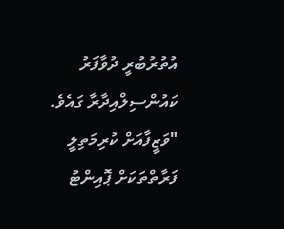އުތުރުބުރީ ދުވާފަރު ކައުންސިލްއިދާރާ ގައެވެ.
"ވަޒީފާއަށް ކުރިމަތިލީ ފަރާތްތަކަށް ޕޮއިންޓު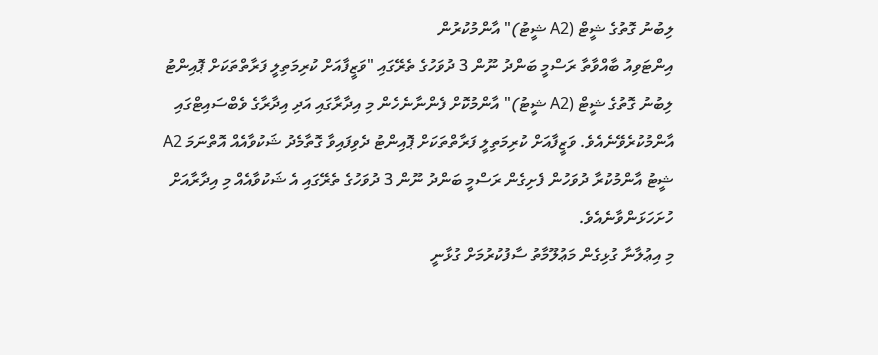ލިބުނު ގޮތުގެ ޝީޓް (A2 ޝީޓު)" އާންމުކުރުން
އިންޓަވިއު ބާއްވާތާ ރަސްމީ ބަންދު ނޫން 3 ދުވަހުގެ ތެރޭގައި "ވަޒީފާއަށް ކުރިމަތިލީ ފަރާތްތަކަށް ޕޮއިންޓު ލިބުނު ގޮތުގެ ޝީޓް (A2 ޝީޓު)" އާންމުކޮށް ފެންނާނެހެން މި އިދާރާގައި އަދި އިދާރާގެ ވެބްސައިޓްގައި އާންމުކުރެވޭނެއެވެ. ވަޒީފާއަށް ކުރިމަތިލީ ފަރާތްތަކަށް ޕޮއިންޓު ދެވިފައިވާ ގޮތާމެދު ޝަކުވާއެއް އޮތްނަމަ A2 ޝީޓު އާންމުކުރާ ދުވަހުން ފެށިގެން ރަސްމީ ބަންދު ނޫން 3 ދުވަހުގެ ތެރޭގައި އެ ޝަކުވާއެއް މި އިދާރާއަށް ހުށަހަޅަންވާނެއެވެ.
މި އިޢުލާނާ ގުޅިގެން މަޢުލޫމާތު ސާފުކުރުމަށް ގުޅާނީ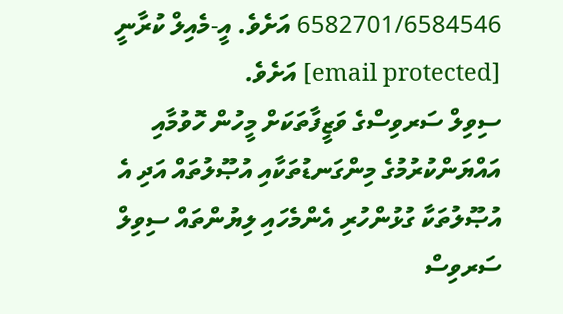6582701/6584546 އަށެވެ. އީ-މެއިލް ކުރާނީ [email protected] އަށެވެ.
ސިވިލް ސަރވިސްގެ ވަޒީފާތަކަށް މީހުން ހޮވުމާއި އައްޔަންކުރުމުގެ މިންގަނޑުތަކާއި އުޞޫލުތައް އަދި އެ އުޞޫލުތަކާ ގުޅުންހުރި އެންމެހައި ލިޔުންތައް ސިވިލް ސަރވިސް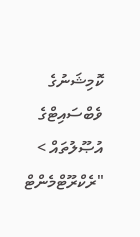ކޮމިޝަނުގެ ވެބްސައިޓްގެ އުޞޫލުތައް > "ރެކްރޫޓްމެންޓް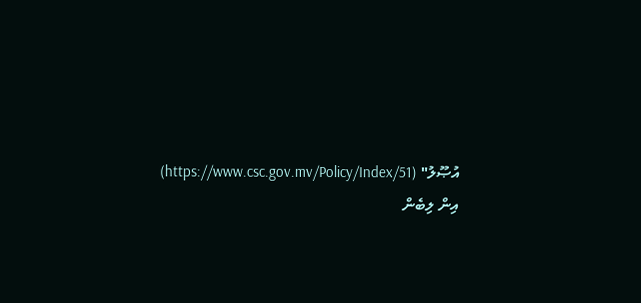އުޞޫލު" (https://www.csc.gov.mv/Policy/Index/51) އިން ލިބެން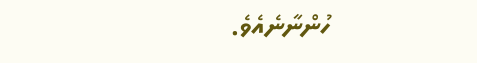ހުންނާނެއެވެ.